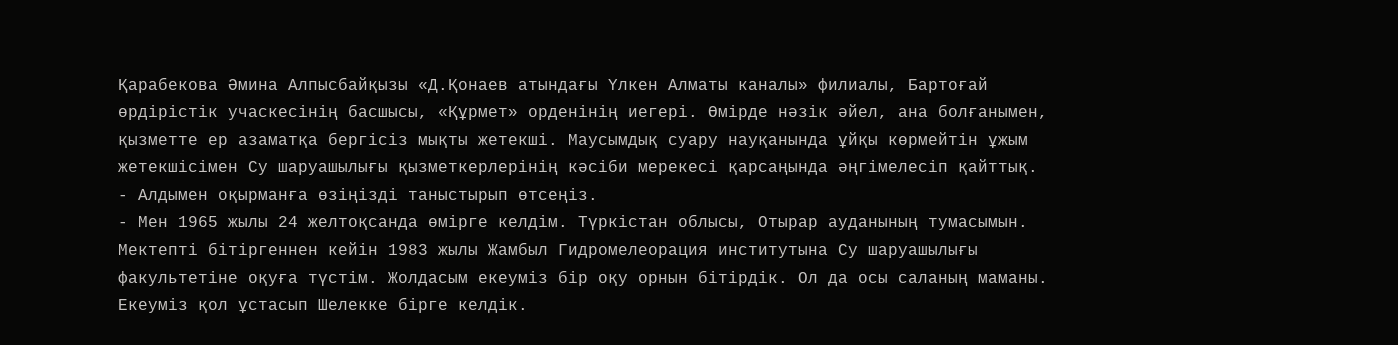Қарабекова Әмина Алпысбайқызы «Д.Қонаев атындағы Үлкен Алматы каналы» филиалы, Бартоғай өрдірістік учаскесінің басшысы, «Құрмет» орденінің иегері. Өмірде нәзік әйел, ана болғанымен, қызметте ер азаматқа бергісіз мықты жетекші. Маусымдық суару науқанында ұйқы көрмейтін ұжым жетекшісімен Су шаруашылығы қызметкерлерінің кәсіби мерекесі қарсаңында әңгімелесіп қайттық.
- Алдымен оқырманға өзіңізді таныстырып өтсеңіз.
- Мен 1965 жылы 24 желтоқсанда өмірге келдім. Түркістан облысы, Отырар ауданының тумасымын. Мектепті бітіргеннен кейін 1983 жылы Жамбыл Гидромелеорация институтына Су шаруашылығы факультетіне оқуға түстім. Жолдасым екеуміз бір оқу орнын бітірдік. Ол да осы саланың маманы. Екеуміз қол ұстасып Шелекке бірге келдік.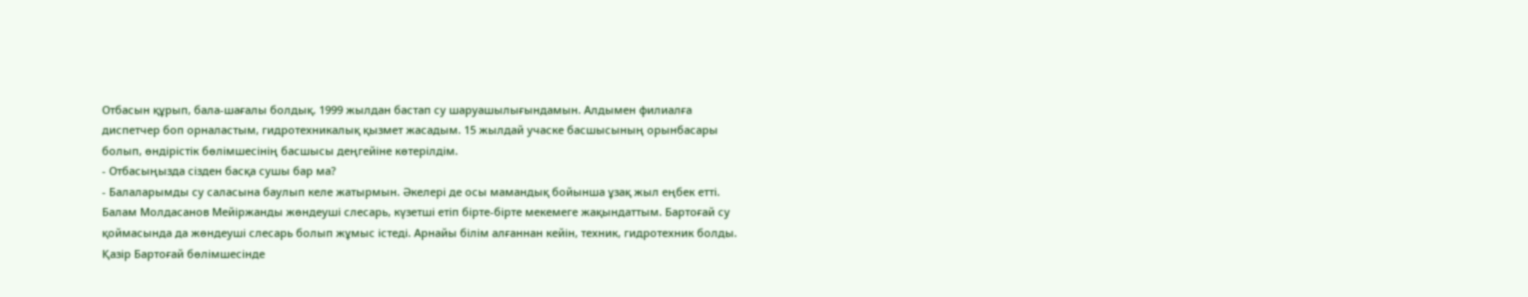Отбасын құрып, бала-шағалы болдық. 1999 жылдан бастап су шаруашылығындамын. Алдымен филиалға диспетчер боп орналастым, гидротехникалық қызмет жасадым. 15 жылдай учаске басшысының орынбасары болып, өндірістік бөлімшесінің басшысы деңгейіне көтерілдім.
- Отбасыңызда сізден басқа сушы бар ма?
- Балаларымды су саласына баулып келе жатырмын. Әкелері де осы мамандық бойынша ұзақ жыл еңбек етті. Балам Молдасанов Мейіржанды жөндеуші слесарь, күзетші етіп бірте-бірте мекемеге жақындаттым. Бартоғай су қоймасында да жөндеуші слесарь болып жұмыс істеді. Арнайы білім алғаннан кейін, техник, гидротехник болды. Қазір Бартоғай бөлімшесінде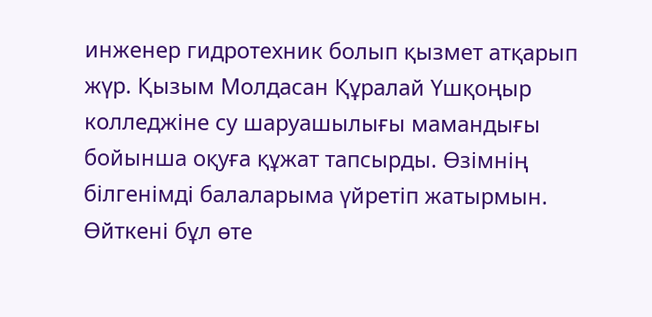инженер гидротехник болып қызмет атқарып жүр. Қызым Молдасан Құралай Үшқоңыр колледжіне су шаруашылығы мамандығы бойынша оқуға құжат тапсырды. Өзімнің білгенімді балаларыма үйретіп жатырмын. Өйткені бұл өте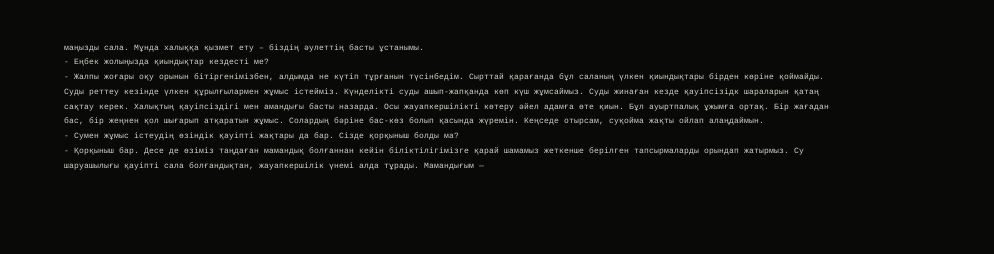маңызды сала. Мұнда халыққа қызмет ету – біздің әулеттің басты ұстанымы.
- Еңбек жолыңызда қиындықтар кездесті ме?
- Жалпы жоғары оқу орынын бітіргенімізбен, алдымда не күтіп тұрғанын түсінбедім. Сырттай қарағанда бұл саланың үлкен қиындықтары бірден көріне қоймайды. Суды реттеу кезінде үлкен құрылғылармен жұмыс істейміз. Күнделікті суды ашып-жапқанда көп күш жұмсаймыз. Суды жинаған кезде қауіпсізідк шараларын қатаң сақтау керек. Халықтың қауіпсіздігі мен амандығы басты назарда. Осы жауапкершілікті көтеру әйел адамға өте қиын. Бұл ауыртпалық ұжымға ортақ. Бір жағадан бас, бір жеңнен қол шығарып атқаратын жұмыс. Солардың бәріне бас-көз болып қасында жүремін. Кеңседе отырсам, суқойма жақты ойлап алаңдаймын.
- Сумен жұмыс істеудің өзіндік қауіпті жақтары да бар. Сізде қорқыныш болды ма?
- Қорқыныш бар. Десе де өзіміз таңдаған мамандық болғаннан кейін біліктілігімізге қарай шамамыз жеткенше берілген тапсырмаларды орындап жатырмыз. Су шаруашылығы қауіпті сала болғандықтан, жауапкершілік үнемі алда тұрады. Мамандығым —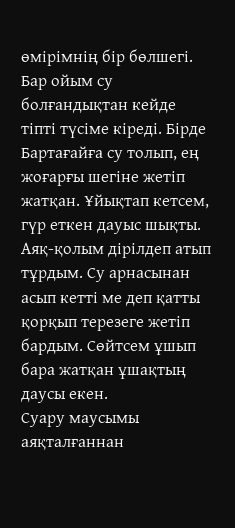өмірімнің бір бөлшегі. Бар ойым су болғандықтан кейде тіпті түсіме кіреді. Бірде Бартағайға су толып, ең жоғарғы шегіне жетіп жатқан. Ұйықтап кетсем, гүр еткен дауыс шықты. Аяқ-қолым дірілдеп атып тұрдым. Су арнасынан асып кетті ме деп қатты қорқып терезеге жетіп бардым. Сөйтсем ұшып бара жатқан ұшақтың даусы екен.
Суару маусымы аяқталғаннан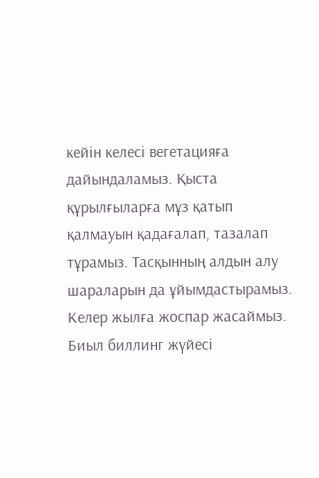кейін келесі вегетацияға дайындаламыз. Қыста құрылғыларға мұз қатып қалмауын қадағалап, тазалап тұрамыз. Тасқынның алдын алу шараларын да ұйымдастырамыз. Келер жылға жоспар жасаймыз. Биыл биллинг жүйесі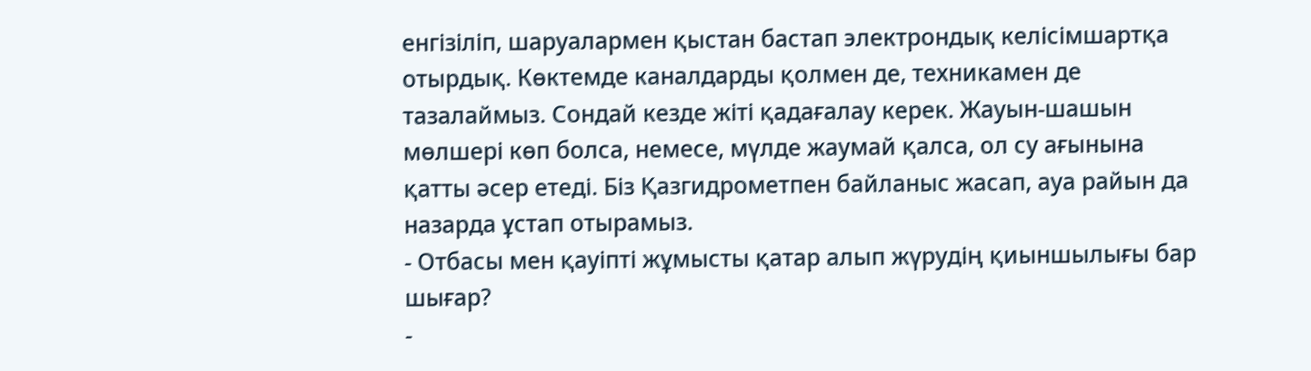енгізіліп, шаруалармен қыстан бастап электрондық келісімшартқа отырдық. Көктемде каналдарды қолмен де, техникамен де тазалаймыз. Сондай кезде жіті қадағалау керек. Жауын-шашын мөлшері көп болса, немесе, мүлде жаумай қалса, ол су ағынына қатты әсер етеді. Біз Қазгидрометпен байланыс жасап, ауа райын да назарда ұстап отырамыз.
- Отбасы мен қауіпті жұмысты қатар алып жүрудің қиыншылығы бар шығар?
-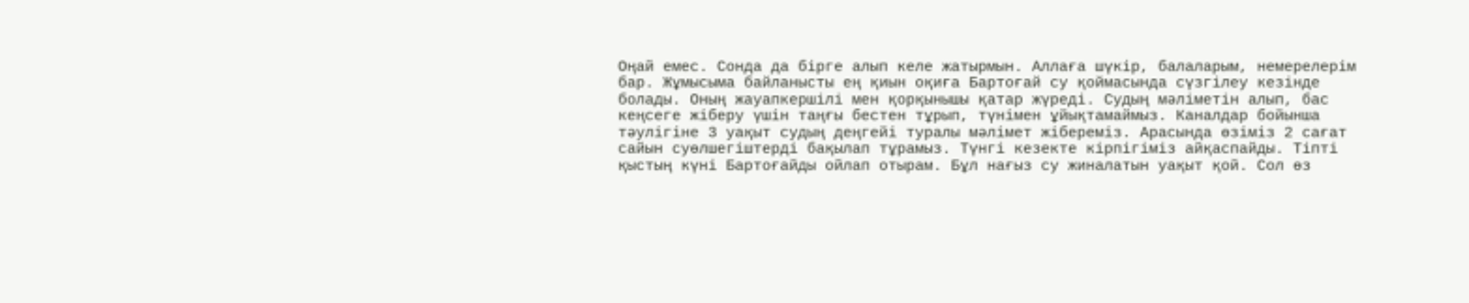Оңай емес. Сонда да бірге алып келе жатырмын. Аллаға шүкір, балаларым, немерелерім бар. Жұмысыма байланысты ең қиын оқиға Бартоғай су қоймасында сүзгілеу кезінде болады. Оның жауапкершілі мен қорқынышы қатар жүреді. Судың мәліметін алып, бас кеңсеге жіберу үшін таңғы бестен тұрып, түнімен ұйықтамаймыз. Каналдар бойынша тәулігіне 3 уақыт судың деңгейі туралы мәлімет жібереміз. Арасында өзіміз 2 сағат сайын суөлшегіштерді бақылап тұрамыз. Түнгі кезекте кірпігіміз айқаспайды. Тіпті қыстың күні Бартоғайды ойлап отырам. Бұл нағыз су жиналатын уақыт қой. Сол өз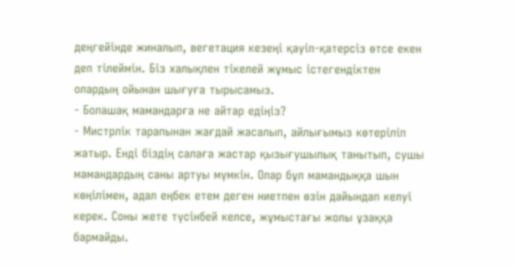деңгейінде жиналып, вегетация кезеңі қауіп-қатерсіз өтсе екен деп тілеймін. Біз халықпен тікелей жұмыс істегендіктен олардың ойынан шығуға тырысамыз.
- Болашақ мамандарға не айтар едіңіз?
- Мистрлік тарапынан жағдай жасалып, айлығымыз көтеріліп жатыр. Енді біздің салаға жастар қызығушылық танытып, сушы мамандардың саны артуы мүмкін. Олар бұл мамандыққа шын көңілімен, адал еңбек етем деген ниетпен өзін дайындап келуі керек. Соны жете түсінбей келсе, жұмыстағы жолы ұзаққа бармайды.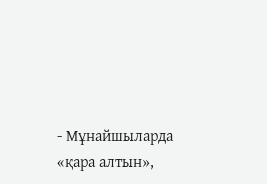- Мұнайшыларда «қара алтын»,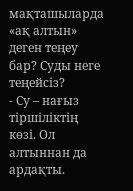мақташыларда «ақ алтын» деген теңеу бар? Суды неге теңейсіз?
- Су – нағыз тіршіліктің көзі. Ол алтыннан да ардақты.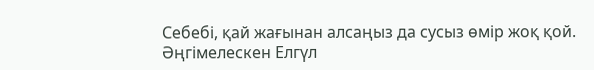Себебі, қай жағынан алсаңыз да сусыз өмір жоқ қой.
Әңгімелескен Елгүл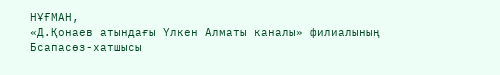НҰҒМАН,
«Д.Қонаев атындағы Үлкен Алматы каналы» филиалының
Бсапасөз-хатшысы